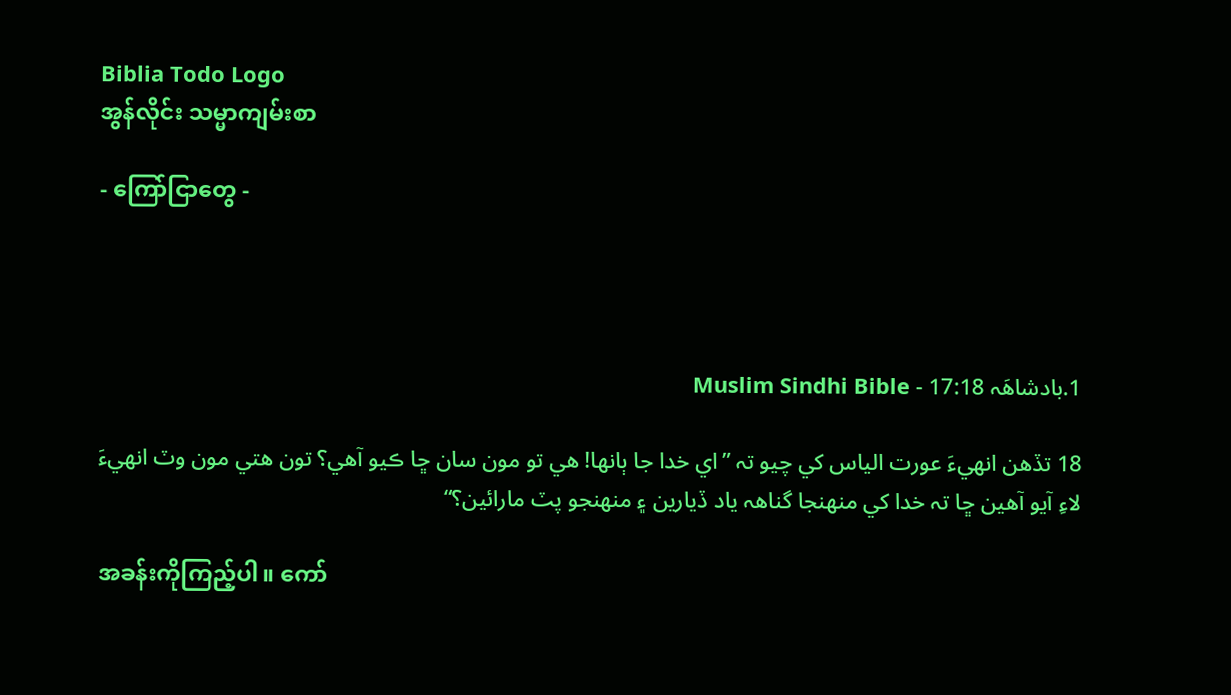Biblia Todo Logo
အွန်လိုင်း သမ္မာကျမ်းစာ

- ကြော်ငြာတွေ -




1.بادشاهَہ 17:18 - Muslim Sindhi Bible

18 تڏهن انهيءَ عورت الياس کي چيو تہ ”اي خدا جا ٻانها! هي تو مون سان ڇا ڪيو آهي؟ تون هتي مون وٽ انهيءَ لاءِ آيو آهين ڇا تہ خدا کي منهنجا گناهہ ياد ڏيارين ۽ منهنجو پٽ مارائين؟“

အခန်းကိုကြည့်ပါ။ ကော်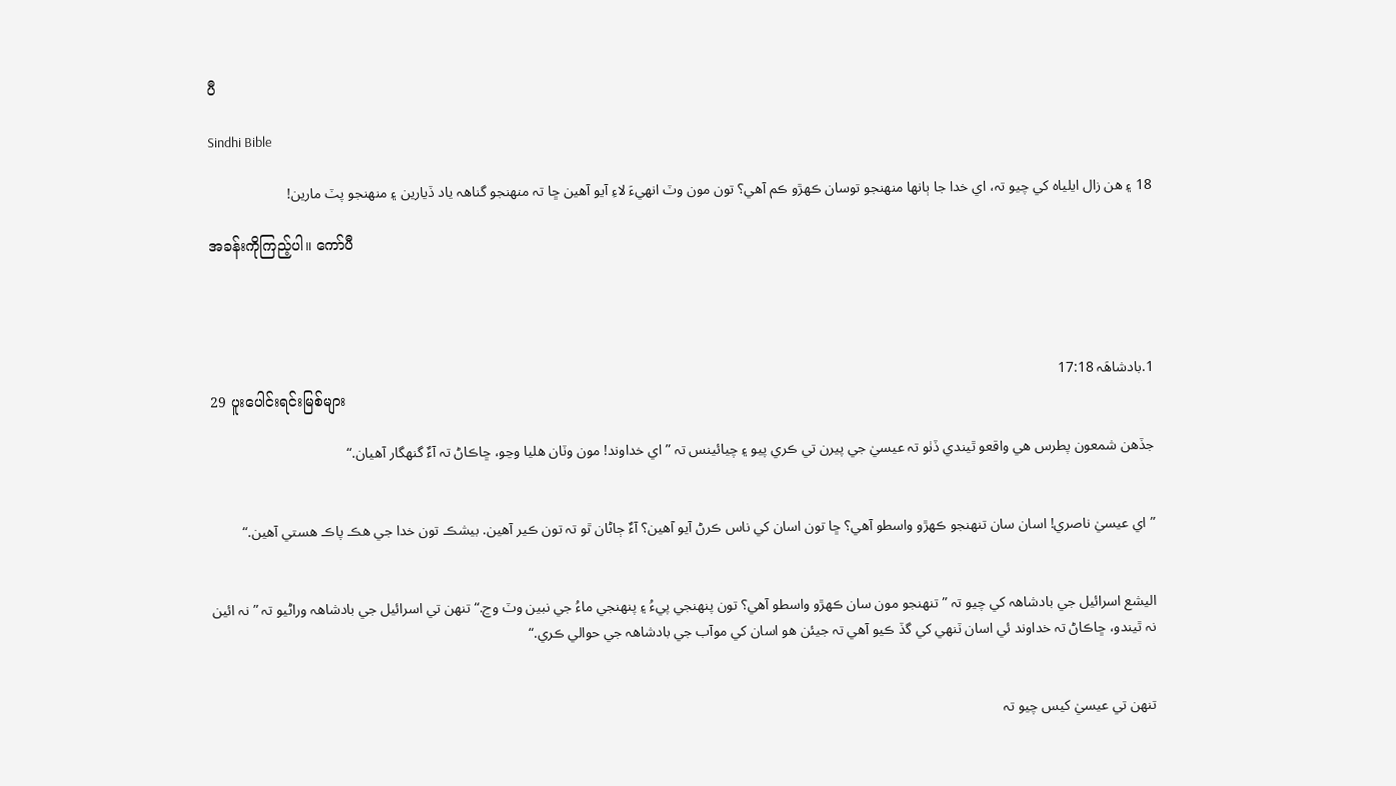ပီ

Sindhi Bible

18 ۽ هن زال ايلياہ کي چيو تہ، اي خدا جا ٻانها منهنجو توسان ڪهڙو ڪم آهي؟ تون مون وٽ انهيءَ لاءِ آيو آهين ڇا تہ منهنجو گناهہ ياد ڏيارين ۽ منهنجو پٽ مارين!

အခန်းကိုကြည့်ပါ။ ကော်ပီ




1.بادشاهَہ 17:18
29 ပူးပေါင်းရင်းမြစ်များ

جڏهن شمعون پطرس هي واقعو ٿيندي ڏٺو تہ عيسيٰ جي پيرن تي ڪري پيو ۽ چيائينس تہ ”اي خداوند! مون وٽان هليا وڃو، ڇاڪاڻ تہ آءٌ گنهگار آهيان.“


”اي عيسيٰ ناصري! اسان سان تنهنجو ڪهڙو واسطو آهي؟ ڇا تون اسان کي ناس ڪرڻ آيو آهين؟ آءٌ ڄاڻان ٿو تہ تون ڪير آهين. بيشڪ تون خدا جي هڪ پاڪ هستي آهين.“


اليشع اسرائيل جي بادشاهہ کي چيو تہ ”تنهنجو مون سان ڪهڙو واسطو آهي؟ تون پنهنجي پيءُ ۽ پنهنجي ماءُ جي نبين وٽ وڃ.“ تنهن تي اسرائيل جي بادشاهہ وراڻيو تہ ”نہ ائين نہ ٿيندو، ڇاڪاڻ تہ خداوند ئي اسان ٽنهي کي گڏ ڪيو آهي تہ جيئن هو اسان کي موآب جي بادشاهہ جي حوالي ڪري.“


تنهن تي عيسيٰ کيس چيو تہ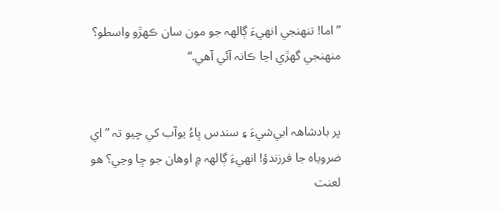”اما! تنهنجي انهيءَ ڳالهہ جو مون سان ڪهڙو واسطو؟ منهنجي گھڙي اڃا ڪانہ آئي آهي.“


پر بادشاهہ ابي‌شيءَ ۽ سندس ڀاءُ يوآب کي چيو تہ ”اي ضروياہ جا فرزندؤ! انهيءَ ڳالهہ ۾ اوهان جو ڇا وڃي؟ هو لعنت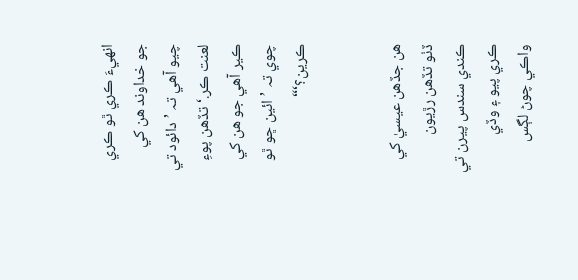انهيءَ ڪري ٿو ڪري جو خداوند هن کي چيو آهي تہ ’دائود تي لعنت ڪر.‘ تڏهن پوءِ ڪير آهي جو هن کي چوي تہ ’ائين ڇو ٿو ڪرين؟‘“


هن جڏهن عيسيٰ کي ڏٺو تڏهن رڙيون ڪندي سندس پيرن تي ڪري پيو ۽ وڏي واڪي چوڻ لڳس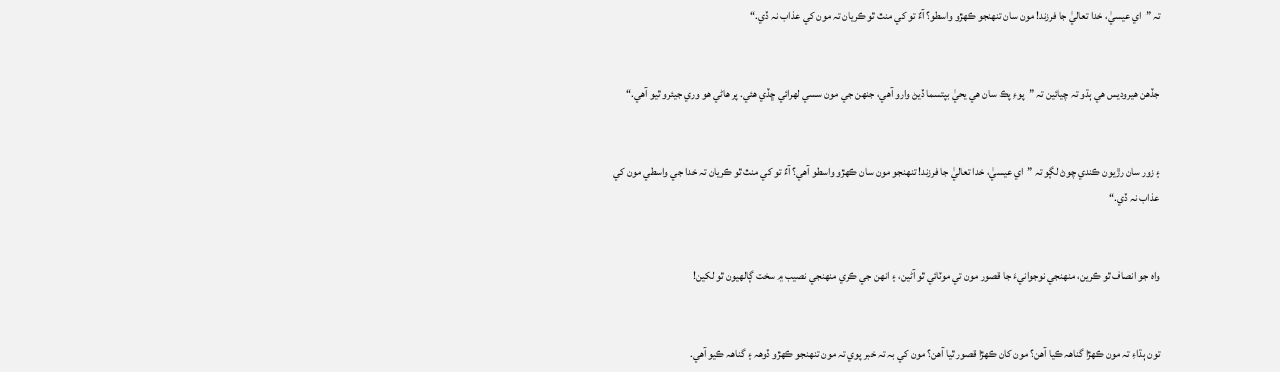تہ ”اي عيسيٰ، خدا تعاليٰ جا فرزند! مون سان تنهنجو ڪهڙو واسطو؟ آءٌ تو کي منٿ ٿو ڪريان تہ مون کي عذاب نہ ڏي.“


جڏهن هيروديس هي ٻڌو تہ چيائين تہ ”پوءِ پڪ سان هي يحيٰ بپتسما ڏيڻ وارو آهي، جنهن جي مون سسي لهرائي ڇڏي هئي. پر هاڻي هو وري جيئرو ٿيو آهي.“


۽ زور سان رڙيون ڪندي چوڻ لڳو تہ ”اي عيسيٰ، خدا تعاليٰ جا فرزند! تنهنجو مون سان ڪهڙو واسطو آهي؟ آءٌ تو کي منٿ ٿو ڪريان تہ خدا جي واسطي مون کي عذاب نہ ڏي.“


واہ جو انصاف ٿو ڪرين، منهنجي نوجوانيءَ جا قصور مون تي موٽائي ٿو آڻين، ۽ انهن جي ڪري منهنجي نصيب ۾ سخت ڳالهيون ٿو لکين!


تون ٻڌاءِ تہ مون ڪهڙا گناهہ ڪيا آهن؟ مون کان ڪهڙا قصور ٿيا آهن؟ مون کي بہ تہ خبر پوي تہ مون تنهنجو ڪهڙو ڏوهہ ۽ گناهہ ڪيو آهي.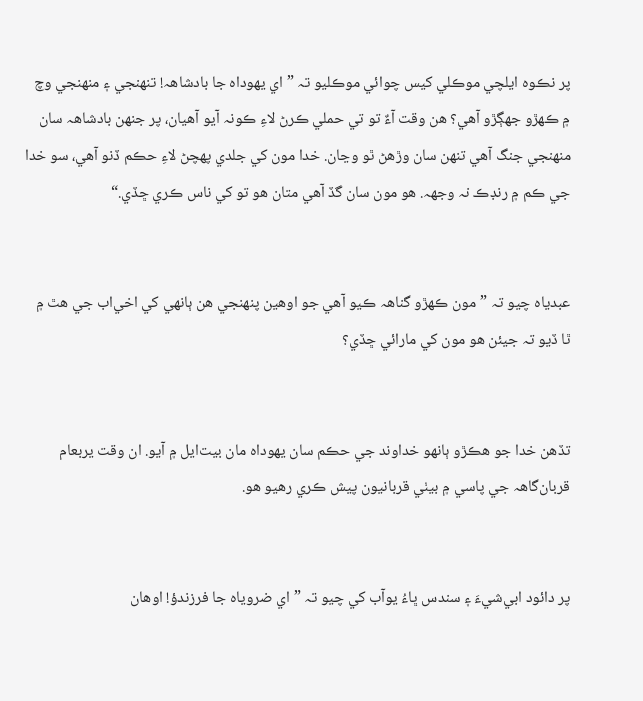پر نڪوہ ايلچي موڪلي کيس چوائي موڪليو تہ ”اي يهوداہ جا بادشاهہ! تنهنجي ۽ منهنجي وچ ۾ ڪهڙو جھڳڙو آهي؟ هن وقت آءٌ تو تي حملي ڪرڻ لاءِ ڪونہ آيو آهيان، پر جنهن بادشاهہ سان منهنجي جنگ آهي تنهن سان وڙهڻ ٿو وڃان. خدا مون کي جلدي پهچڻ لاءِ حڪم ڏنو آهي، سو خدا جي ڪم ۾ رنڊڪ نہ وجھہ. هو مون سان گڏ آهي متان هو تو کي ناس ڪري ڇڏي.“


عبدياہ چيو تہ ”مون ڪهڙو گناهہ ڪيو آهي جو اوهين پنهنجي هن ٻانهي کي اخي‌اب جي هٿ ۾ ٿا ڏيو تہ جيئن هو مون کي مارائي ڇڏي؟


تڏهن خدا جو هڪڙو ٻانهو خداوند جي حڪم سان يهوداہ مان بيت‌ايل ۾ آيو. ان وقت يربعام قربان‌گاهہ جي پاسي ۾ بيٺي قربانيون پيش ڪري رهيو هو.


پر دائود ابي‌شيءَ ۽ سندس ڀاءُ يوآب کي چيو تہ ”اي ضروياہ جا فرزندؤ! اوهان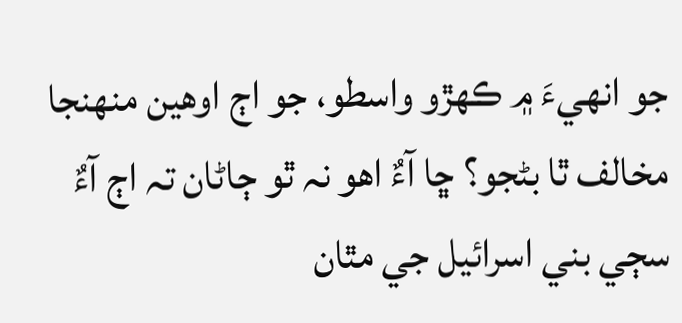جو انهيءَ ۾ ڪهڙو واسطو، جو اڄ اوهين منهنجا مخالف ٿا بڻجو؟ ڇا آءٌ اهو نہ ٿو ڄاڻان تہ اڄ آءٌ سڄي بني اسرائيل جي مٿان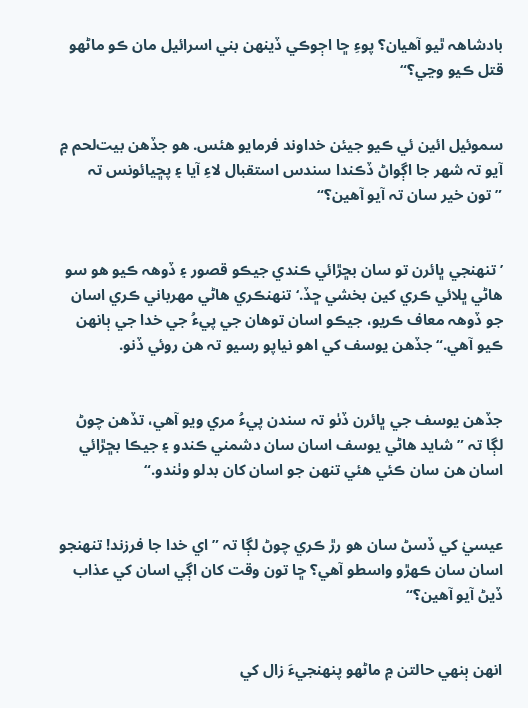بادشاهہ ٿيو آهيان؟ پوءِ ڇا اڄوڪي ڏينهن بني اسرائيل مان ڪو ماڻهو قتل ڪيو وڃي؟“


سموئيل ائين ئي ڪيو جيئن خداوند فرمايو هئس. هو جڏهن بيت‌لحم ۾ آيو تہ شهر جا اڳواڻ ڏڪندا سندس استقبال لاءِ آيا ۽ پڇيائونس تہ ”تون خير سان تہ آيو آهين؟“


’تنهنجي ڀائرن تو سان بڇڙائي ڪندي جيڪو قصور ۽ ڏوهہ ڪيو هو سو هاڻي ڀلائي ڪري کين بخشي ڇڏ.‘ تنهنڪري هاڻي مهرباني ڪري اسان جو ڏوهہ معاف ڪريو، جيڪو اسان توهان جي پيءُ جي خدا جي ٻانهن ڪيو آهي.“ جڏهن يوسف کي اهو نياپو رسيو تہ هن روئي ڏنو.


جڏهن يوسف جي ڀائرن ڏٺو تہ سندن پيءُ مري ويو آهي، تڏهن چوڻ لڳا تہ ”شايد هاڻي يوسف اسان سان دشمني ڪندو ۽ جيڪا بڇڙائي اسان هن سان ڪئي هئي تنهن جو اسان کان بدلو وٺندو.“


عيسيٰ کي ڏسڻ سان هو رڙ ڪري چوڻ لڳا تہ ”اي خدا جا فرزند! تنهنجو اسان سان ڪهڙو واسطو آهي؟ ڇا تون وقت کان اڳي اسان کي عذاب ڏيڻ آيو آهين؟“


انهن ٻنهي حالتن ۾ ماڻهو پنهنجيءَ زال کي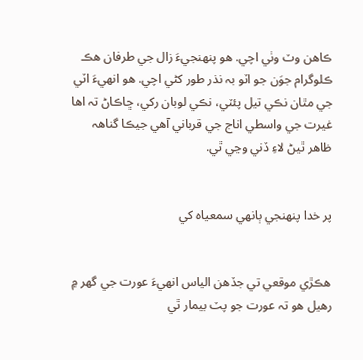ڪاهن وٽ وٺي اچي. هو پنهنجيءَ زال جي طرفان هڪ ڪلوگرام جوَن جو اٽو بہ نذر طور کڻي اچي. هو انهيءَ اٽي جي مٿان نڪي تيل پئٽي، نڪي لوبان رکي، ڇاڪاڻ تہ اها غيرت جي واسطي اناج جي قرباني آهي جيڪا گناهہ ظاهر ٿيڻ لاءِ ڏني وڃي ٿي.


پر خدا پنهنجي ٻانهي سمعياہ کي


هڪڙي موقعي تي جڏهن الياس انهيءَ عورت جي گھر ۾ رهيل هو تہ عورت جو پٽ بيمار ٿي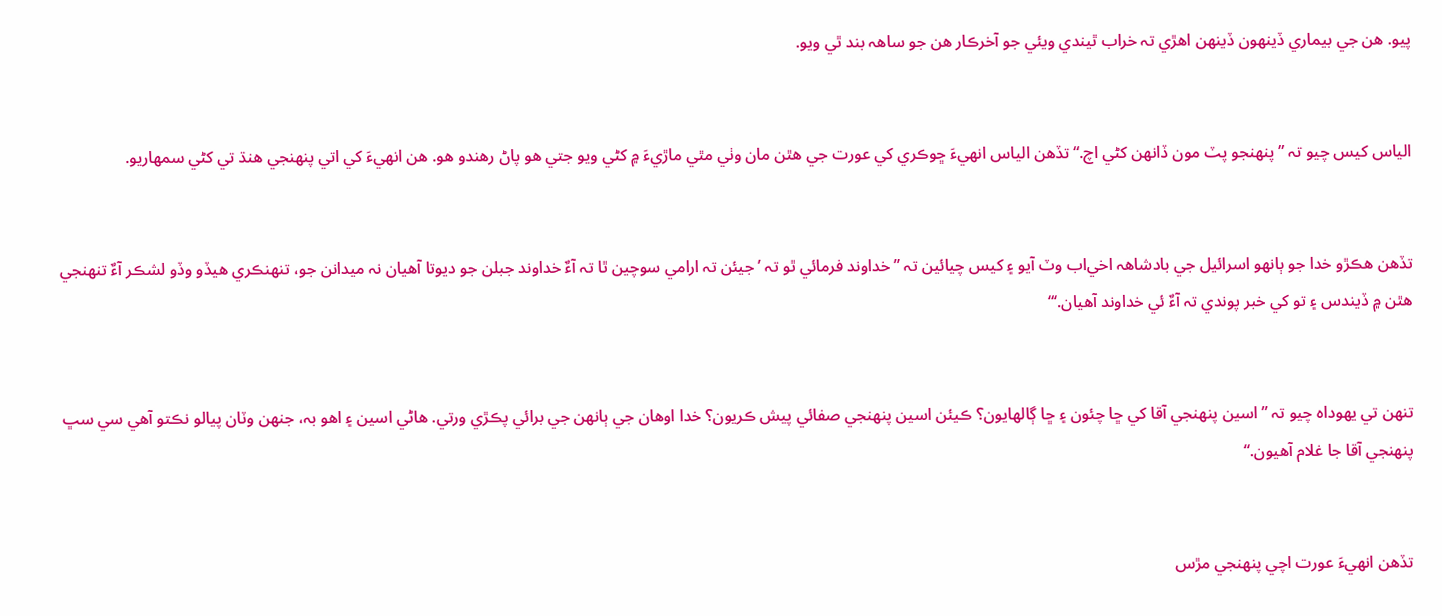پيو. هن جي بيماري ڏينهون ڏينهن اهڙي تہ خراب ٿيندي ويئي جو آخرڪار هن جو ساهہ بند ٿي ويو.


الياس کيس چيو تہ ”پنهنجو پٽ مون ڏانهن کڻي اچ.“ تڏهن الياس انهيءَ ڇوڪري کي عورت جي هٿن مان وٺي مٿي ماڙيءَ ۾ کڻي ويو جتي هو پاڻ رهندو هو. هن انهيءَ کي اتي پنهنجي هنڌ تي کڻي سمهاريو.


تڏهن هڪڙو خدا جو ٻانهو اسرائيل جي بادشاهہ اخي‌اب وٽ آيو ۽ کيس چيائين تہ ”خداوند فرمائي ٿو تہ ’جيئن تہ ارامي سوچين ٿا تہ آءٌ خداوند جبلن جو ديوتا آهيان نہ ميدانن جو، تنهنڪري هيڏو وڏو لشڪر آءٌ تنهنجي هٿن ۾ ڏيندس ۽ تو کي خبر پوندي تہ آءٌ ئي خداوند آهيان.‘“


تنهن تي يهوداہ چيو تہ ”اسين پنهنجي آقا کي ڇا چئون ۽ ڇا ڳالهايون؟ ڪيئن اسين پنهنجي صفائي پيش ڪريون؟ خدا اوهان جي ٻانهن جي برائي پڪڙي ورتي. هاڻي اسين ۽ اهو بہ، جنهن وٽان پيالو نڪتو آهي سي سڀ پنهنجي آقا جا غلام آهيون.“


تڏهن انهيءَ عورت اچي پنهنجي مڙس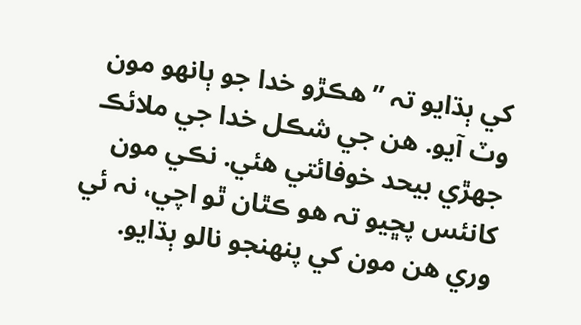کي ٻڌايو تہ ”هڪڙو خدا جو ٻانهو مون وٽ آيو. هن جي شڪل خدا جي ملائڪ جهڙي بيحد خوفائتي هئي. نڪي مون کانئس پڇيو تہ هو ڪٿان ٿو اچي، نہ ئي وري هن مون کي پنهنجو نالو ٻڌايو.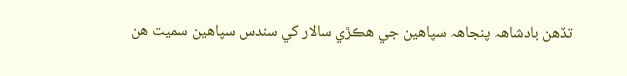تڏهن بادشاهہ پنجاهہ سپاهين جي هڪڙي سالار کي سندس سپاهين سميت هن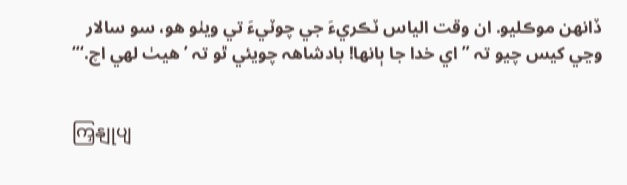ڏانهن موڪليو. ان وقت الياس ٽڪريءَ جي چوٽيءَ تي ويٺو هو، سو سالار وڃي کيس چيو تہ ”اي خدا جا ٻانها! بادشاهہ چويئي ٿو تہ ’هيٺ لهي اچ.‘“


ကြှနျုပျ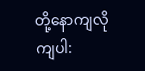တို့နောကျလိုကျပါ: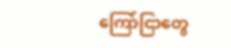ကြော်ငြာတွေ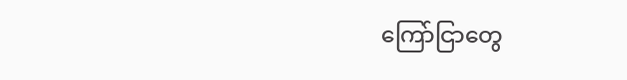ကြော်ငြာတွေ